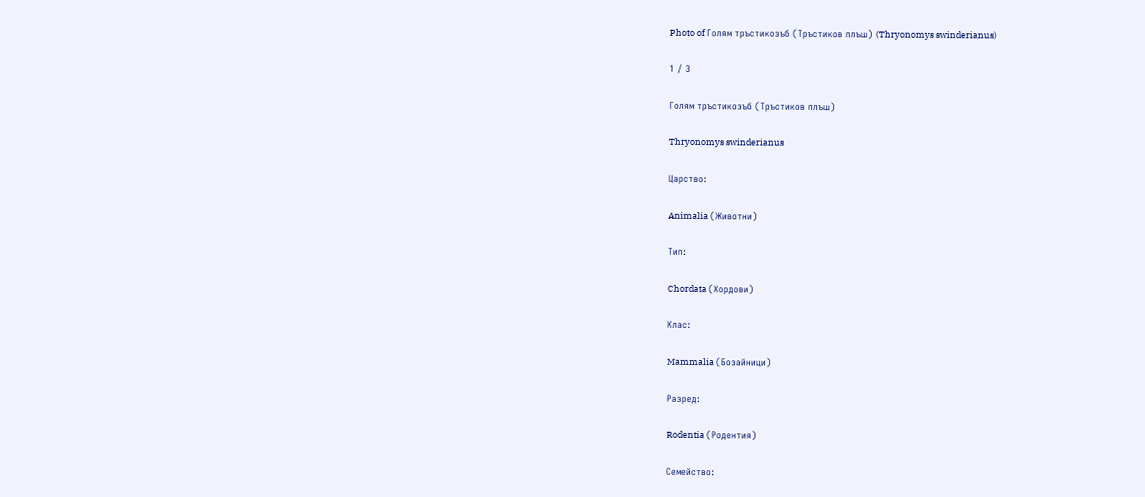Photo of Голям тръстикозъб (Тръстиков плъш) (Thryonomys swinderianus)

1 / 3

Голям тръстикозъб (Тръстиков плъш)

Thryonomys swinderianus

Царство:

Animalia (Животни)

Тип:

Chordata (Хордови)

Клас:

Mammalia (Бозайници)

Разред:

Rodentia (Родентия)

Семейство: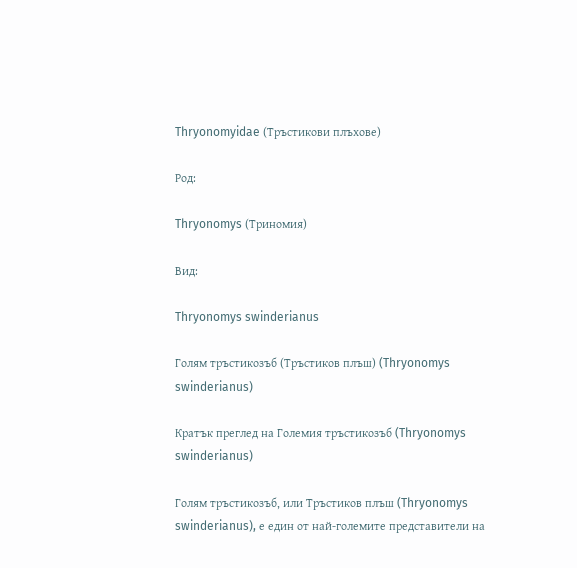Thryonomyidae (Тръстикови плъхове)

Род:

Thryonomys (Триномия)

Вид:

Thryonomys swinderianus

Голям тръстикозъб (Тръстиков плъш) (Thryonomys swinderianus)

Кратък преглед на Големия тръстикозъб (Thryonomys swinderianus)

Голям тръстикозъб, или Тръстиков плъш (Thryonomys swinderianus), е един от най-големите представители на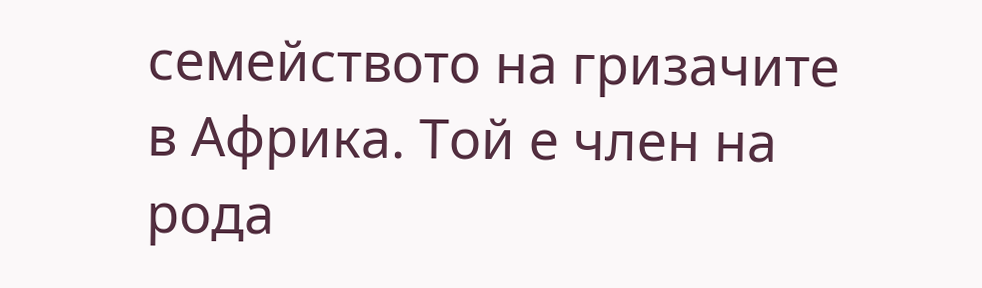семейството на гризачите в Африка. Той е член на рода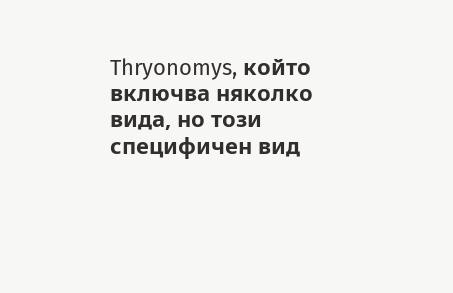Thryonomys, който включва няколко вида, но този специфичен вид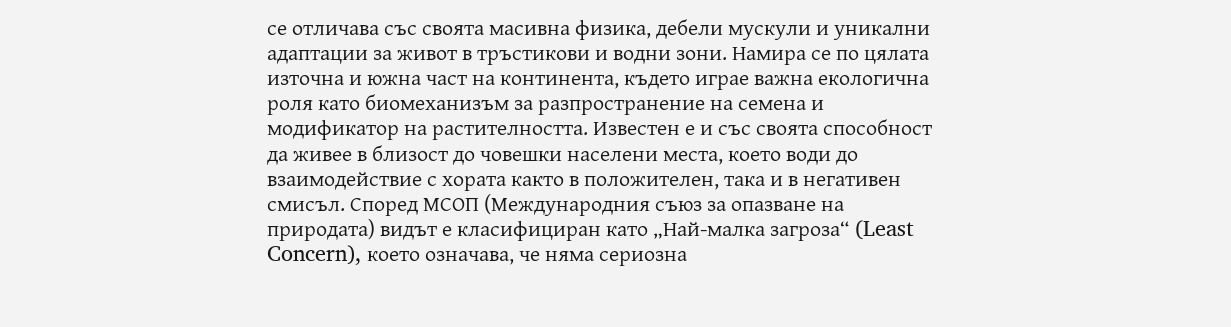се отличава със своята масивна физика, дебели мускули и уникални адаптации за живот в тръстикови и водни зони. Намира се по цялата източна и южна част на континента, където играе важна екологична роля като биомеханизъм за разпространение на семена и модификатор на растителността. Известен е и със своята способност да живее в близост до човешки населени места, което води до взаимодействие с хората както в положителен, така и в негативен смисъл. Според МСОП (Международния съюз за опазване на природата) видът е класифициран като „Най-малка загроза“ (Least Concern), което означава, че няма сериозна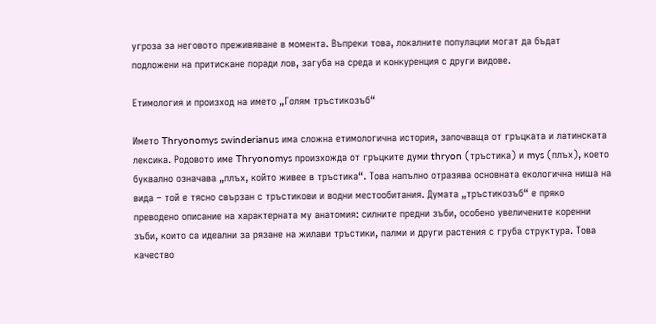угроза за неговото преживяване в момента. Въпреки това, локалните популации могат да бъдат подложени на притискане поради лов, загуба на среда и конкуренция с други видове.

Етимология и произход на името „Голям тръстикозъб“

Името Thryonomys swinderianus има сложна етимологична история, започваща от гръцката и латинската лексика. Родовото име Thryonomys произхожда от гръцките думи thryon (тръстика) и mys (плъх), което буквално означава „плъх, който живее в тръстика“. Това напълно отразява основната екологична ниша на вида – той е тясно свързан с тръстикови и водни местообитания. Думата „тръстикозъб“ е пряко преводено описание на характерната му анатомия: силните предни зъби, особено увеличените коренни зъби, които са идеални за рязане на жилави тръстики, палми и други растения с груба структура. Това качество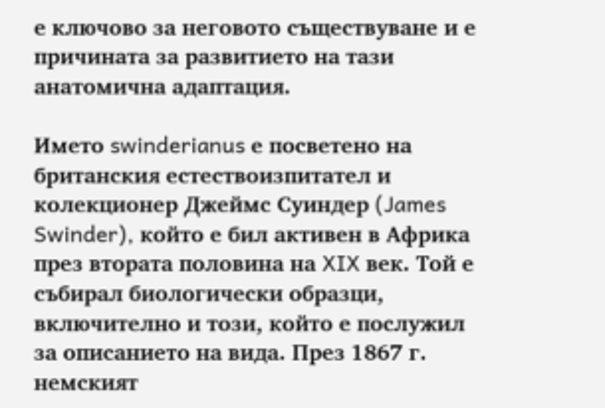е ключово за неговото съществуване и е причината за развитието на тази анатомична адаптация.

Името swinderianus е посветено на британския естествоизпитател и колекционер Джеймс Суиндер (James Swinder), който е бил активен в Африка през втората половина на XIX век. Той е събирал биологически образци, включително и този, който е послужил за описанието на вида. През 1867 г. немският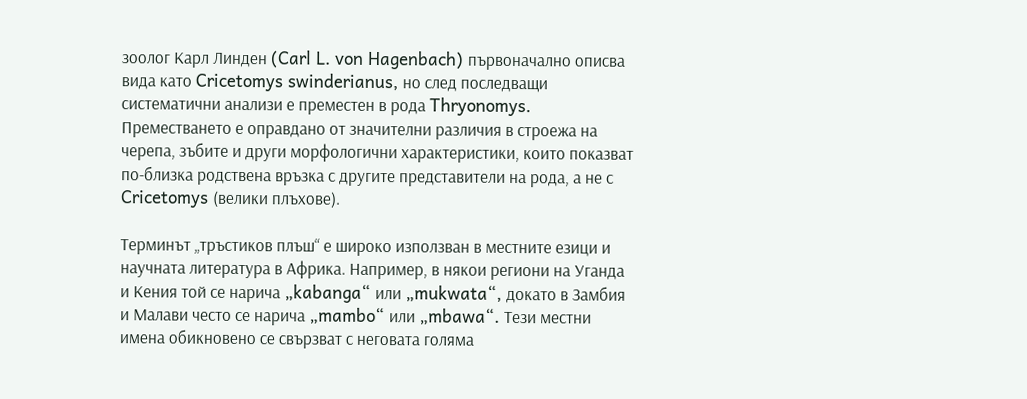зоолог Карл Линден (Carl L. von Hagenbach) първоначално описва вида като Cricetomys swinderianus, но след последващи систематични анализи е преместен в рода Thryonomys. Преместването е оправдано от значителни различия в строежа на черепа, зъбите и други морфологични характеристики, които показват по-близка родствена връзка с другите представители на рода, а не с Cricetomys (велики плъхове).

Терминът „тръстиков плъш“ е широко използван в местните езици и научната литература в Африка. Например, в някои региони на Уганда и Кения той се нарича „kabanga“ или „mukwata“, докато в Замбия и Малави често се нарича „mambo“ или „mbawa“. Тези местни имена обикновено се свързват с неговата голяма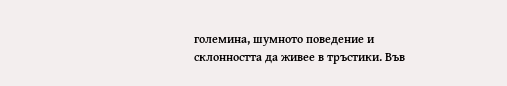големина, шумното поведение и склонността да живее в тръстики. Във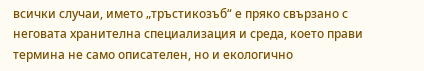всички случаи, името „тръстикозъб“ е пряко свързано с неговата хранителна специализация и среда, което прави термина не само описателен, но и екологично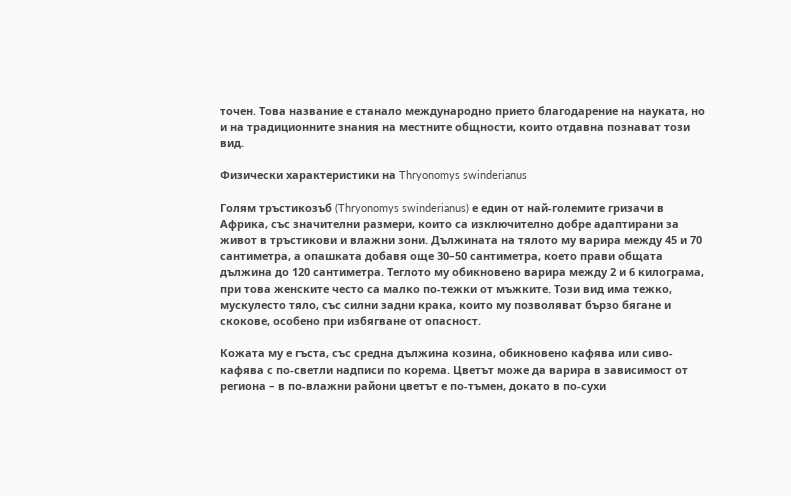точен. Това название е станало международно прието благодарение на науката, но и на традиционните знания на местните общности, които отдавна познават този вид.

Физически характеристики на Thryonomys swinderianus

Голям тръстикозъб (Thryonomys swinderianus) е един от най-големите гризачи в Африка, със значителни размери, които са изключително добре адаптирани за живот в тръстикови и влажни зони. Дължината на тялото му варира между 45 и 70 сантиметра, а опашката добавя още 30–50 сантиметра, което прави общата дължина до 120 сантиметра. Теглото му обикновено варира между 2 и 6 килограма, при това женските често са малко по-тежки от мъжките. Този вид има тежко, мускулесто тяло, със силни задни крака, които му позволяват бързо бягане и скокове, особено при избягване от опасност.

Кожата му е гъста, със средна дължина козина, обикновено кафява или сиво-кафява с по-светли надписи по корема. Цветът може да варира в зависимост от региона – в по-влажни райони цветът е по-тъмен, докато в по-сухи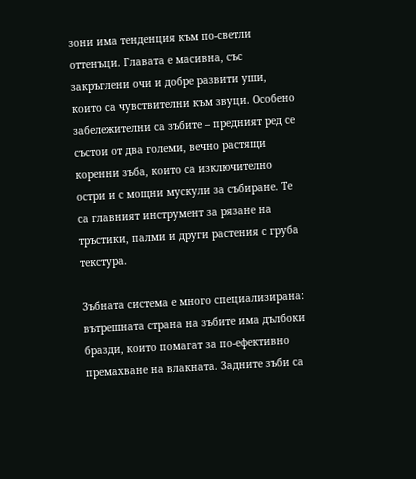зони има тенденция към по-светли оттенъци. Главата е масивна, със закръглени очи и добре развити уши, които са чувствителни към звуци. Особено забележителни са зъбите – предният ред се състои от два големи, вечно растящи коренни зъба, които са изключително остри и с мощни мускули за събиране. Те са главният инструмент за рязане на тръстики, палми и други растения с груба текстура.

Зъбната система е много специализирана: вътрешната страна на зъбите има дълбоки бразди, които помагат за по-ефективно премахване на влакната. Задните зъби са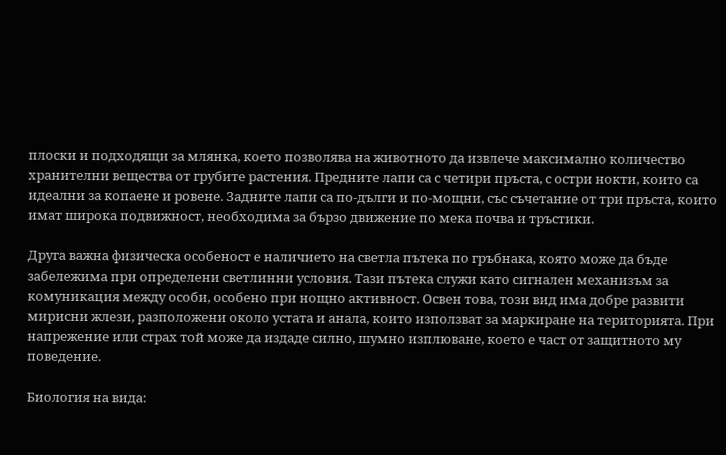плоски и подходящи за млянка, което позволява на животното да извлече максимално количество хранителни вещества от грубите растения. Предните лапи са с четири пръста, с остри нокти, които са идеални за копаене и ровене. Задните лапи са по-дълги и по-мощни, със съчетание от три пръста, които имат широка подвижност, необходима за бързо движение по мека почва и тръстики.

Друга важна физическа особеност е наличието на светла пътека по гръбнака, която може да бъде забележима при определени светлинни условия. Тази пътека служи като сигнален механизъм за комуникация между особи, особено при нощно активност. Освен това, този вид има добре развити мирисни жлези, разположени около устата и анала, които използват за маркиране на територията. При напрежение или страх той може да издаде силно, шумно изплюване, което е част от защитното му поведение.

Биология на вида: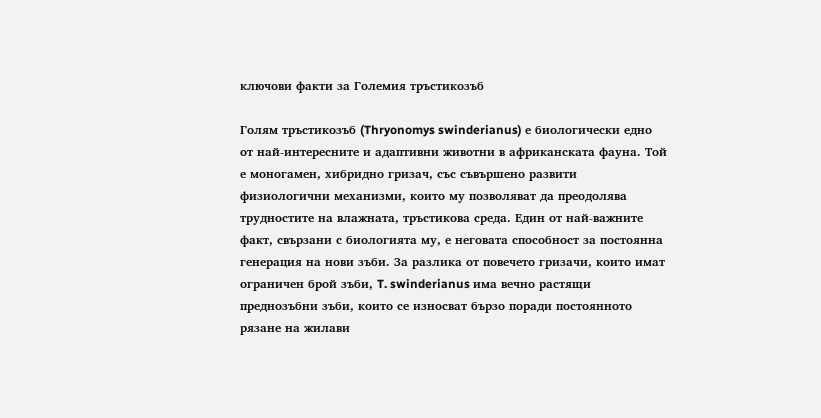ключови факти за Големия тръстикозъб

Голям тръстикозъб (Thryonomys swinderianus) е биологически едно от най-интересните и адаптивни животни в африканската фауна. Той е моногамен, хибридно гризач, със съвършено развити физиологични механизми, които му позволяват да преодолява трудностите на влажната, тръстикова среда. Един от най-важните факт, свързани с биологията му, е неговата способност за постоянна генерация на нови зъби. За разлика от повечето гризачи, които имат ограничен брой зъби, T. swinderianus има вечно растящи преднозъбни зъби, които се износват бързо поради постоянното рязане на жилави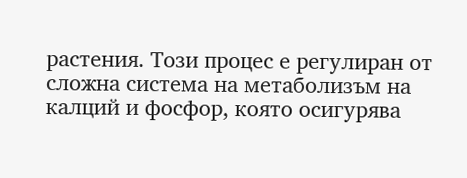растения. Този процес е регулиран от сложна система на метаболизъм на калций и фосфор, която осигурява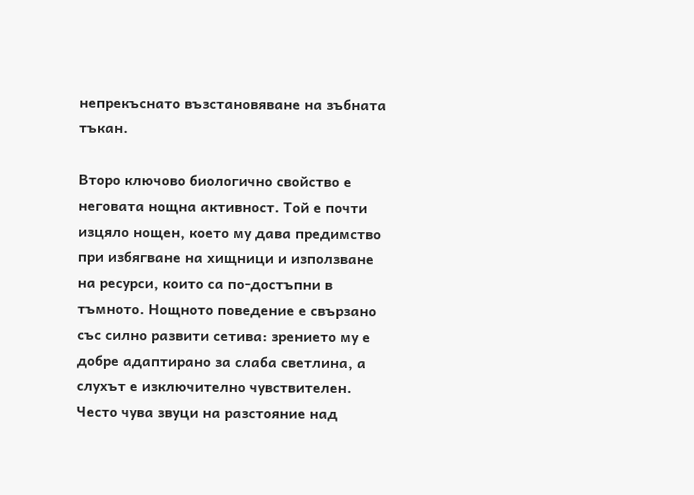непрекъснато възстановяване на зъбната тъкан.

Второ ключово биологично свойство е неговата нощна активност. Той е почти изцяло нощен, което му дава предимство при избягване на хищници и използване на ресурси, които са по-достъпни в тъмното. Нощното поведение е свързано със силно развити сетива: зрението му е добре адаптирано за слаба светлина, а слухът е изключително чувствителен. Често чува звуци на разстояние над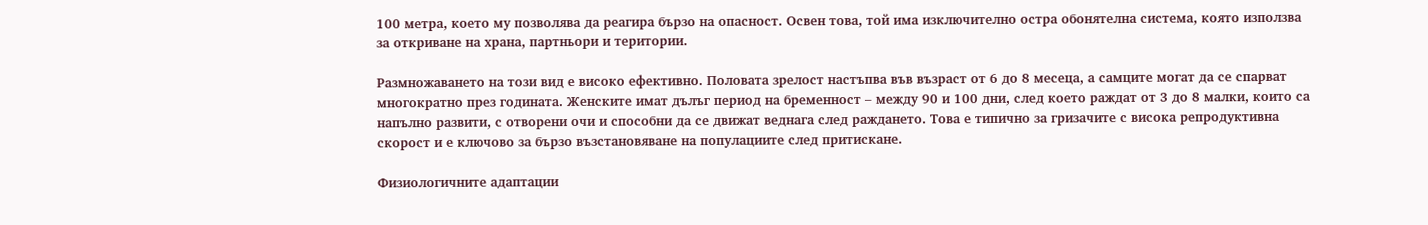100 метра, което му позволява да реагира бързо на опасност. Освен това, той има изключително остра обонятелна система, която използва за откриване на храна, партньори и територии.

Размножаването на този вид е високо ефективно. Половата зрелост настъпва във възраст от 6 до 8 месеца, а самците могат да се спарват многократно през годината. Женските имат дълъг период на бременност – между 90 и 100 дни, след което раждат от 3 до 8 малки, които са напълно развити, с отворени очи и способни да се движат веднага след раждането. Това е типично за гризачите с висока репродуктивна скорост и е ключово за бързо възстановяване на популациите след притискане.

Физиологичните адаптации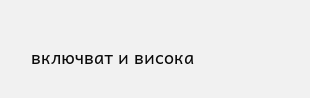включват и висока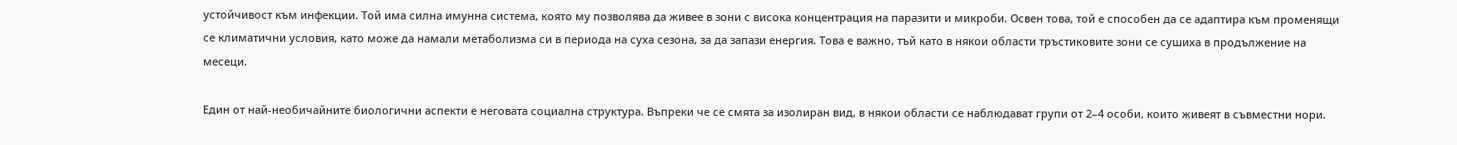устойчивост към инфекции. Той има силна имунна система, която му позволява да живее в зони с висока концентрация на паразити и микроби. Освен това, той е способен да се адаптира към променящи се климатични условия, като може да намали метаболизма си в периода на суха сезона, за да запази енергия. Това е важно, тъй като в някои области тръстиковите зони се сушиха в продължение на месеци.

Един от най-необичайните биологични аспекти е неговата социална структура. Въпреки че се смята за изолиран вид, в някои области се наблюдават групи от 2–4 особи, които живеят в съвместни нори.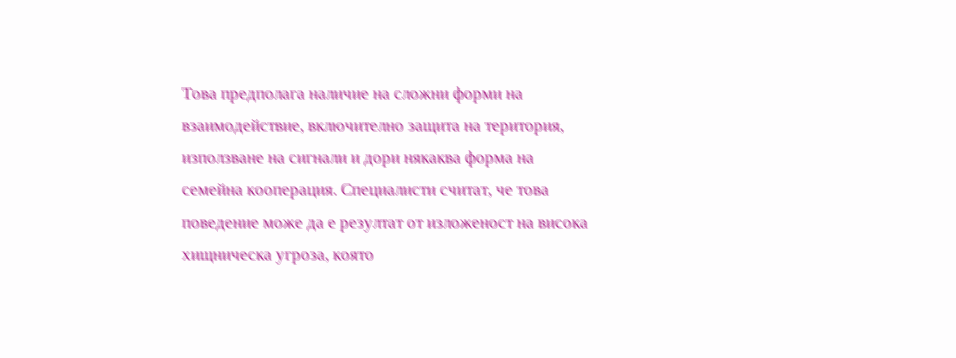Това предполага наличие на сложни форми на взаимодействие, включително защита на територия, използване на сигнали и дори някаква форма на семейна кооперация. Специалисти считат, че това поведение може да е резултат от изложеност на висока хищническа угроза, която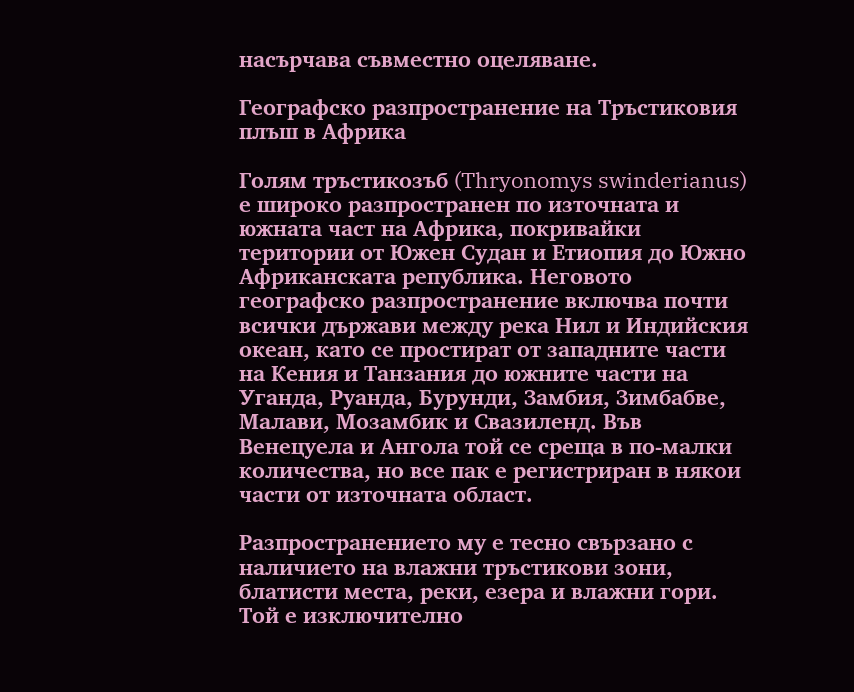насърчава съвместно оцеляване.

Географско разпространение на Тръстиковия плъш в Африка

Голям тръстикозъб (Thryonomys swinderianus) е широко разпространен по източната и южната част на Африка, покривайки територии от Южен Судан и Етиопия до Южно Африканската република. Неговото географско разпространение включва почти всички държави между река Нил и Индийския океан, като се простират от западните части на Кения и Танзания до южните части на Уганда, Руанда, Бурунди, Замбия, Зимбабве, Малави, Мозамбик и Свазиленд. Във Венецуела и Ангола той се среща в по-малки количества, но все пак е регистриран в някои части от източната област.

Разпространението му е тесно свързано с наличието на влажни тръстикови зони, блатисти места, реки, езера и влажни гори. Той е изключително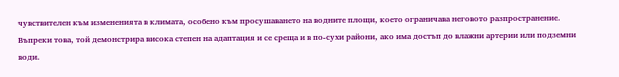чувствителен към измененията в климата, особено към просушаването на водните площи, което ограничава неговото разпространение. Въпреки това, той демонстрира висока степен на адаптация и се среща и в по-сухи райони, ако има достъп до влажни артерии или подземни води.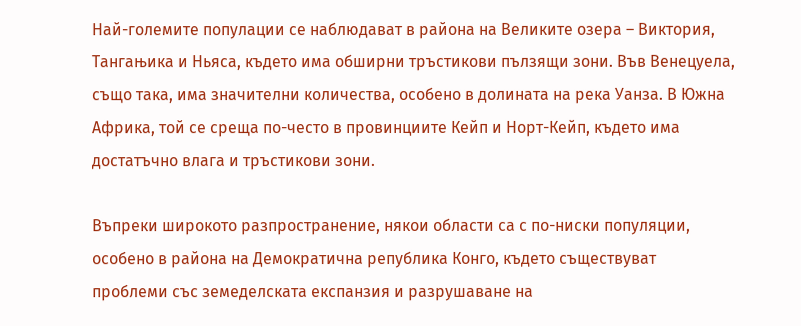Най-големите популации се наблюдават в района на Великите озера – Виктория, Тангањика и Ньяса, където има обширни тръстикови пълзящи зони. Във Венецуела, също така, има значителни количества, особено в долината на река Уанза. В Южна Африка, той се среща по-често в провинциите Кейп и Норт-Кейп, където има достатъчно влага и тръстикови зони.

Въпреки широкото разпространение, някои области са с по-ниски популяции, особено в района на Демократична република Конго, където съществуват проблеми със земеделската експанзия и разрушаване на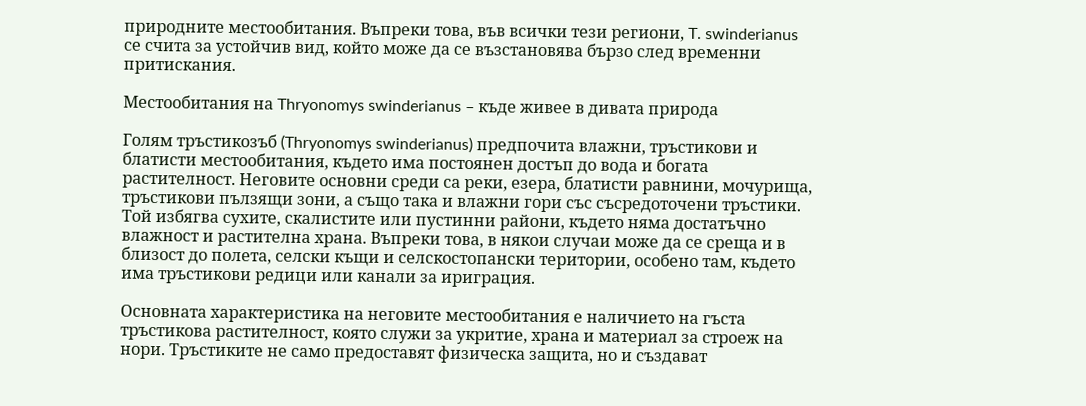природните местообитания. Въпреки това, във всички тези региони, T. swinderianus се счита за устойчив вид, който може да се възстановява бързо след временни притискания.

Местообитания на Thryonomys swinderianus – къде живее в дивата природа

Голям тръстикозъб (Thryonomys swinderianus) предпочита влажни, тръстикови и блатисти местообитания, където има постоянен достъп до вода и богата растителност. Неговите основни среди са реки, езера, блатисти равнини, мочурища, тръстикови пълзящи зони, а също така и влажни гори със съсредоточени тръстики. Той избягва сухите, скалистите или пустинни райони, където няма достатъчно влажност и растителна храна. Въпреки това, в някои случаи може да се среща и в близост до полета, селски къщи и селскостопански територии, особено там, където има тръстикови редици или канали за ириграция.

Основната характеристика на неговите местообитания е наличието на гъста тръстикова растителност, която служи за укритие, храна и материал за строеж на нори. Тръстиките не само предоставят физическа защита, но и създават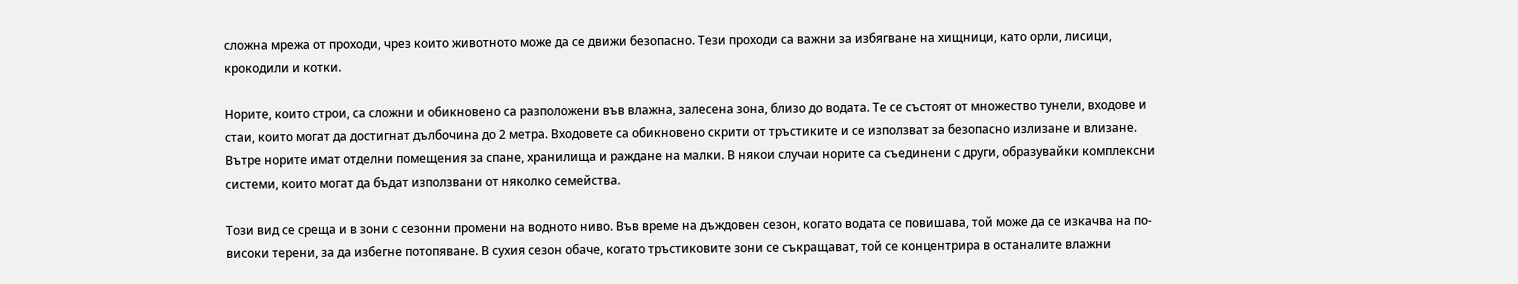сложна мрежа от проходи, чрез които животното може да се движи безопасно. Тези проходи са важни за избягване на хищници, като орли, лисици, крокодили и котки.

Норите, които строи, са сложни и обикновено са разположени във влажна, залесена зона, близо до водата. Те се състоят от множество тунели, входове и стаи, които могат да достигнат дълбочина до 2 метра. Входовете са обикновено скрити от тръстиките и се използват за безопасно излизане и влизане. Вътре норите имат отделни помещения за спане, хранилища и раждане на малки. В някои случаи норите са съединени с други, образувайки комплексни системи, които могат да бъдат използвани от няколко семейства.

Този вид се среща и в зони с сезонни промени на водното ниво. Във време на дъждовен сезон, когато водата се повишава, той може да се изкачва на по-високи терени, за да избегне потопяване. В сухия сезон обаче, когато тръстиковите зони се съкращават, той се концентрира в останалите влажни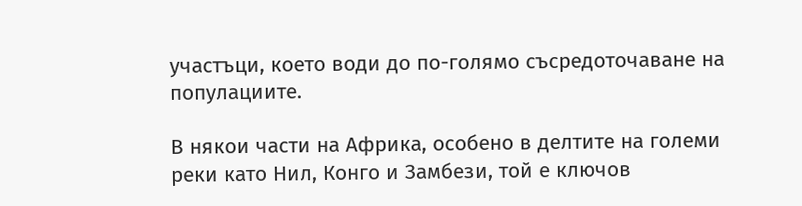участъци, което води до по-голямо съсредоточаване на популациите.

В някои части на Африка, особено в делтите на големи реки като Нил, Конго и Замбези, той е ключов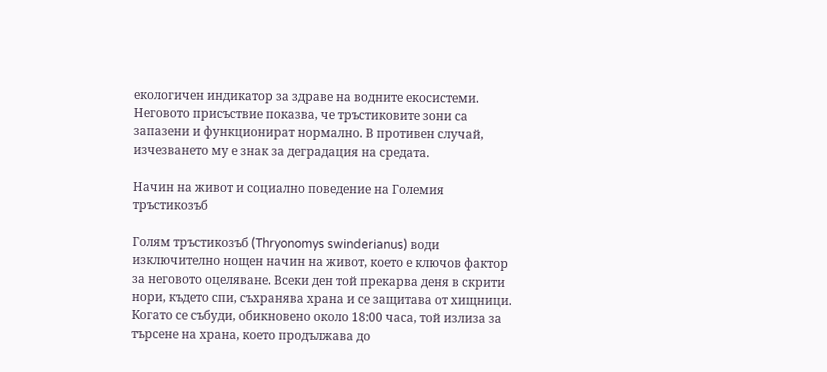екологичен индикатор за здраве на водните екосистеми. Неговото присъствие показва, че тръстиковите зони са запазени и функционират нормално. В противен случай, изчезването му е знак за деградация на средата.

Начин на живот и социално поведение на Големия тръстикозъб

Голям тръстикозъб (Thryonomys swinderianus) води изключително нощен начин на живот, което е ключов фактор за неговото оцеляване. Всеки ден той прекарва деня в скрити нори, където спи, съхранява храна и се защитава от хищници. Когато се събуди, обикновено около 18:00 часа, той излиза за търсене на храна, което продължава до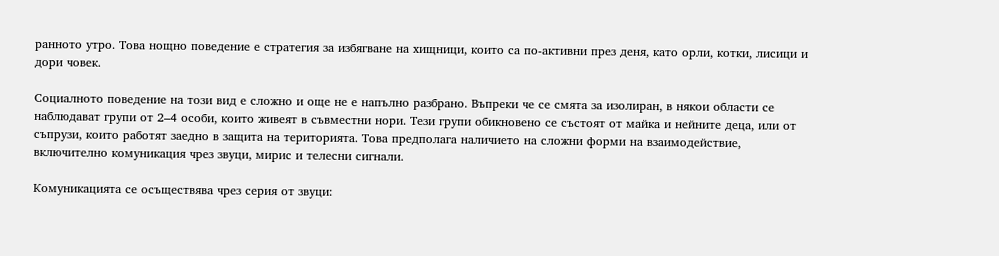ранното утро. Това нощно поведение е стратегия за избягване на хищници, които са по-активни през деня, като орли, котки, лисици и дори човек.

Социалното поведение на този вид е сложно и още не е напълно разбрано. Въпреки че се смята за изолиран, в някои области се наблюдават групи от 2–4 особи, които живеят в съвместни нори. Тези групи обикновено се състоят от майка и нейните деца, или от съпрузи, които работят заедно в защита на територията. Това предполага наличието на сложни форми на взаимодействие, включително комуникация чрез звуци, мирис и телесни сигнали.

Комуникацията се осъществява чрез серия от звуци: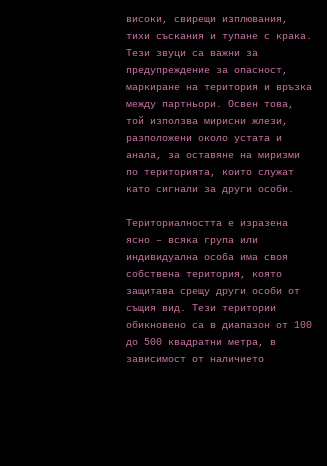високи, свирещи изплювания, тихи съскания и тупане с крака. Тези звуци са важни за предупреждение за опасност, маркиране на територия и връзка между партньори. Освен това, той използва мирисни жлези, разположени около устата и анала, за оставяне на миризми по територията, които служат като сигнали за други особи.

Териториалността е изразена ясно – всяка група или индивидуална особа има своя собствена територия, която защитава срещу други особи от същия вид. Тези територии обикновено са в диапазон от 100 до 500 квадратни метра, в зависимост от наличието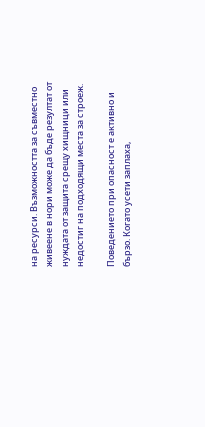на ресурси. Възможността за съвместно живеене в нори може да бъде резултат от нуждата от защита срещу хищници или недостиг на подходящи места за строеж.

Поведението при опасност е активно и бързо. Когато усети заплаха,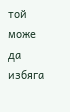той може да избяга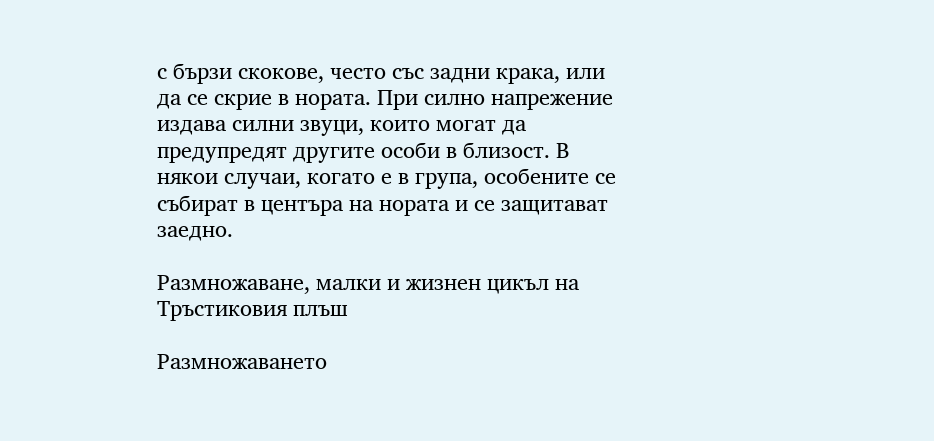с бързи скокове, често със задни крака, или да се скрие в нората. При силно напрежение издава силни звуци, които могат да предупредят другите особи в близост. В някои случаи, когато е в група, особените се събират в центъра на нората и се защитават заедно.

Размножаване, малки и жизнен цикъл на Тръстиковия плъш

Размножаването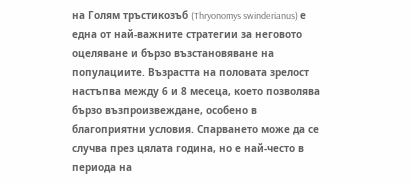на Голям тръстикозъб (Thryonomys swinderianus) е една от най-важните стратегии за неговото оцеляване и бързо възстановяване на популациите. Възрастта на половата зрелост настъпва между 6 и 8 месеца, което позволява бързо възпроизвеждане, особено в благоприятни условия. Спарването може да се случва през цялата година, но е най-често в периода на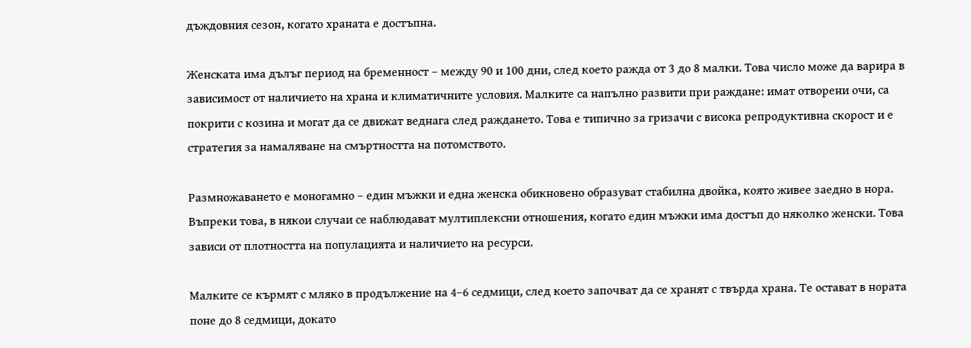дъждовния сезон, когато храната е достъпна.

Женската има дълъг период на бременност – между 90 и 100 дни, след което ражда от 3 до 8 малки. Това число може да варира в зависимост от наличието на храна и климатичните условия. Малките са напълно развити при раждане: имат отворени очи, са покрити с козина и могат да се движат веднага след раждането. Това е типично за гризачи с висока репродуктивна скорост и е стратегия за намаляване на смъртността на потомството.

Размножаването е моногамно – един мъжки и една женска обикновено образуват стабилна двойка, която живее заедно в нора. Въпреки това, в някои случаи се наблюдават мултиплексни отношения, когато един мъжки има достъп до няколко женски. Това зависи от плотността на популацията и наличието на ресурси.

Малките се кърмят с мляко в продължение на 4–6 седмици, след което започват да се хранят с твърда храна. Те остават в нората поне до 8 седмици, докато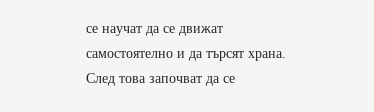се научат да се движат самостоятелно и да търсят храна. След това започват да се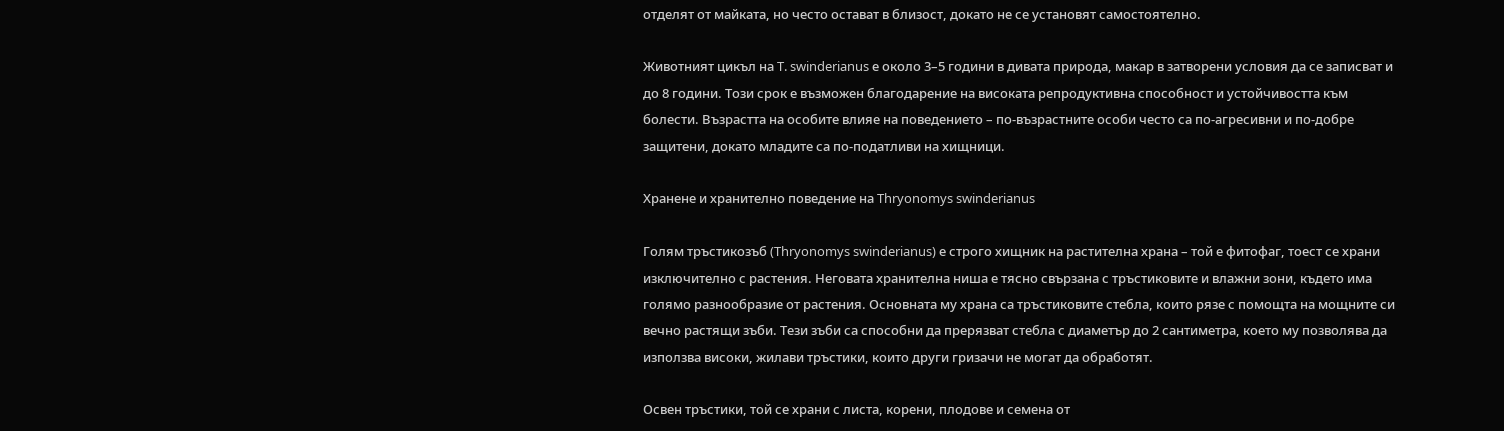отделят от майката, но често остават в близост, докато не се установят самостоятелно.

Животният цикъл на T. swinderianus е около 3–5 години в дивата природа, макар в затворени условия да се записват и до 8 години. Този срок е възможен благодарение на високата репродуктивна способност и устойчивостта към болести. Възрастта на особите влияе на поведението – по-възрастните особи често са по-агресивни и по-добре защитени, докато младите са по-податливи на хищници.

Хранене и хранително поведение на Thryonomys swinderianus

Голям тръстикозъб (Thryonomys swinderianus) е строго хищник на растителна храна – той е фитофаг, тоест се храни изключително с растения. Неговата хранителна ниша е тясно свързана с тръстиковите и влажни зони, където има голямо разнообразие от растения. Основната му храна са тръстиковите стебла, които рязе с помощта на мощните си вечно растящи зъби. Тези зъби са способни да прерязват стебла с диаметър до 2 сантиметра, което му позволява да използва високи, жилави тръстики, които други гризачи не могат да обработят.

Освен тръстики, той се храни с листа, корени, плодове и семена от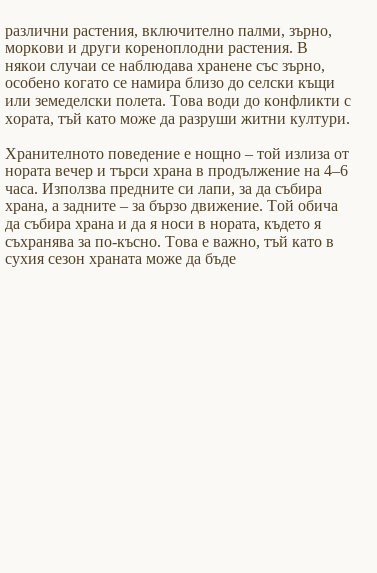различни растения, включително палми, зърно, моркови и други кореноплодни растения. В някои случаи се наблюдава хранене със зърно, особено когато се намира близо до селски къщи или земеделски полета. Това води до конфликти с хората, тъй като може да разруши житни култури.

Хранителното поведение е нощно – той излиза от нората вечер и търси храна в продължение на 4–6 часа. Използва предните си лапи, за да събира храна, а задните – за бързо движение. Той обича да събира храна и да я носи в нората, където я съхранява за по-късно. Това е важно, тъй като в сухия сезон храната може да бъде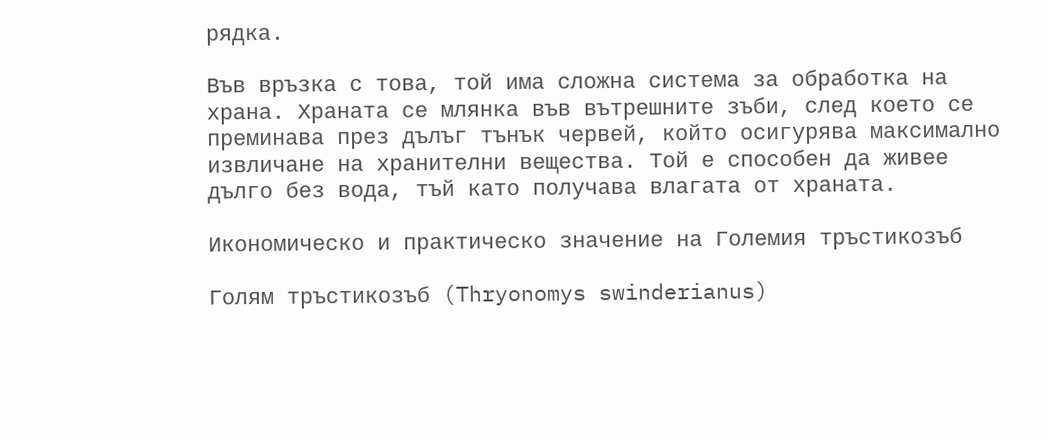рядка.

Във връзка с това, той има сложна система за обработка на храна. Храната се млянка във вътрешните зъби, след което се преминава през дълъг тънък червей, който осигурява максимално извличане на хранителни вещества. Той е способен да живее дълго без вода, тъй като получава влагата от храната.

Икономическо и практическо значение на Големия тръстикозъб

Голям тръстикозъб (Thryonomys swinderianus)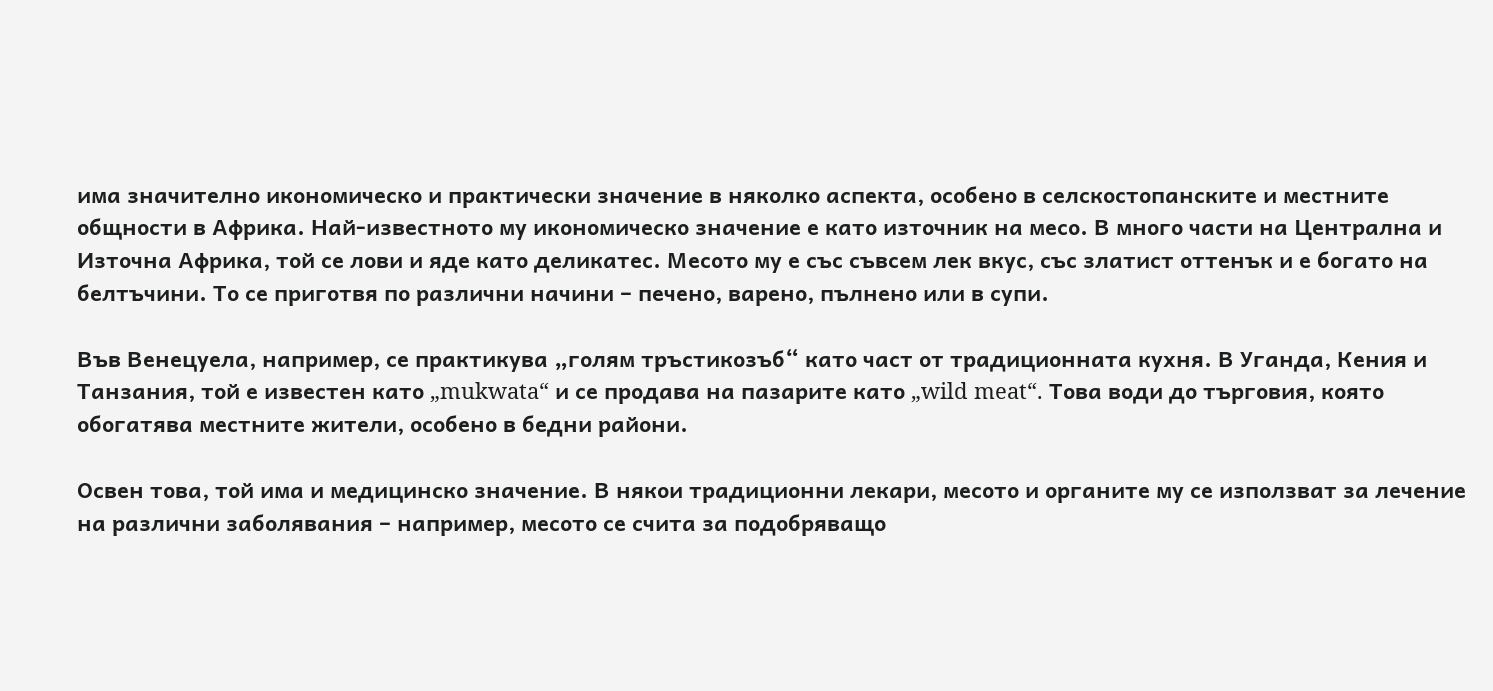има значително икономическо и практически значение в няколко аспекта, особено в селскостопанските и местните общности в Африка. Най-известното му икономическо значение е като източник на месо. В много части на Централна и Източна Африка, той се лови и яде като деликатес. Месото му е със съвсем лек вкус, със златист оттенък и е богато на белтъчини. То се приготвя по различни начини – печено, варено, пълнено или в супи.

Във Венецуела, например, се практикува „голям тръстикозъб“ като част от традиционната кухня. В Уганда, Кения и Танзания, той е известен като „mukwata“ и се продава на пазарите като „wild meat“. Това води до търговия, която обогатява местните жители, особено в бедни райони.

Освен това, той има и медицинско значение. В някои традиционни лекари, месото и органите му се използват за лечение на различни заболявания – например, месото се счита за подобряващо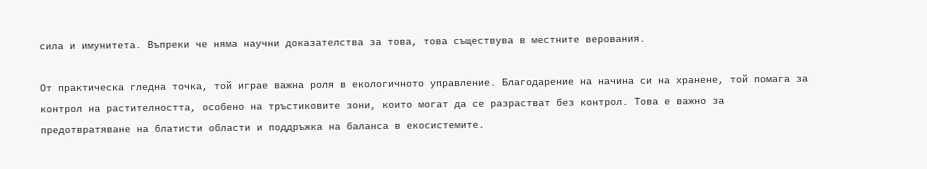сила и имунитета. Въпреки че няма научни доказателства за това, това съществува в местните верования.

От практическа гледна точка, той играе важна роля в екологичното управление. Благодарение на начина си на хранене, той помага за контрол на растителността, особено на тръстиковите зони, които могат да се разрастват без контрол. Това е важно за предотвратяване на блатисти области и поддръжка на баланса в екосистемите.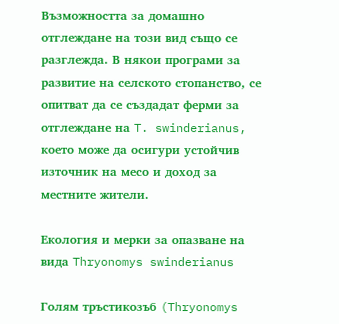Възможността за домашно отглеждане на този вид също се разглежда. В някои програми за развитие на селското стопанство, се опитват да се създадат ферми за отглеждане на T. swinderianus, което може да осигури устойчив източник на месо и доход за местните жители.

Екология и мерки за опазване на вида Thryonomys swinderianus

Голям тръстикозъб (Thryonomys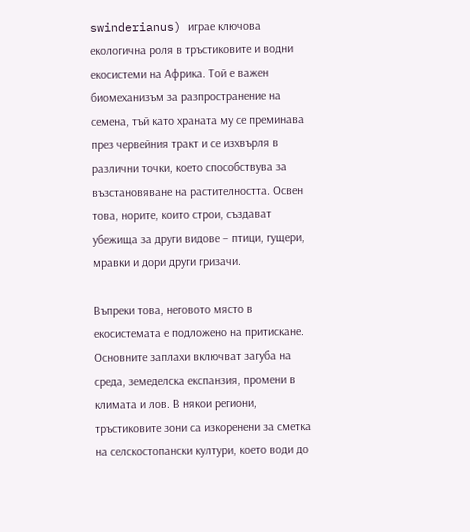swinderianus) играе ключова екологична роля в тръстиковите и водни екосистеми на Африка. Той е важен биомеханизъм за разпространение на семена, тъй като храната му се преминава през червейния тракт и се изхвърля в различни точки, което способствува за възстановяване на растителността. Освен това, норите, които строи, създават убежища за други видове – птици, гущери, мравки и дори други гризачи.

Въпреки това, неговото място в екосистемата е подложено на притискане. Основните заплахи включват загуба на среда, земеделска експанзия, промени в климата и лов. В някои региони, тръстиковите зони са изкоренени за сметка на селскостопански култури, което води до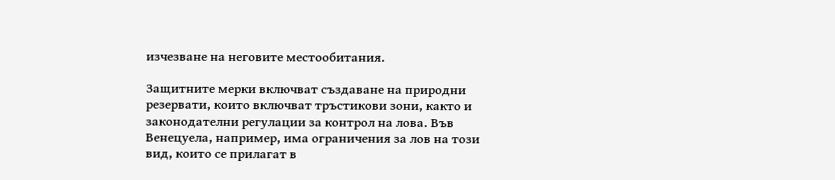изчезване на неговите местообитания.

Защитните мерки включват създаване на природни резервати, които включват тръстикови зони, както и законодателни регулации за контрол на лова. Във Венецуела, например, има ограничения за лов на този вид, които се прилагат в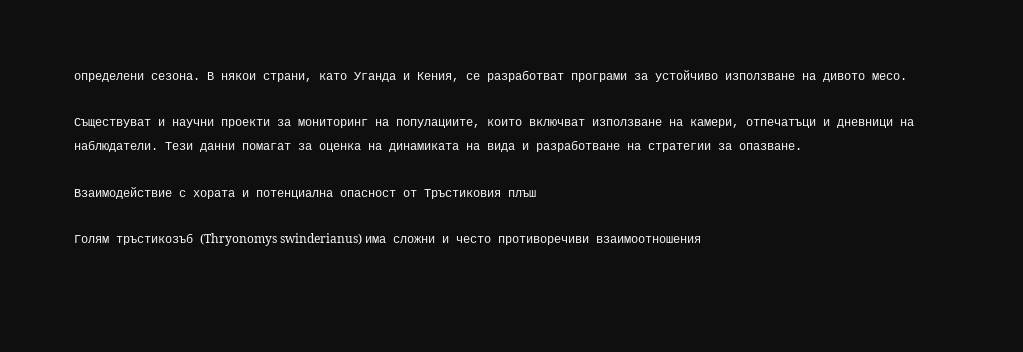определени сезона. В някои страни, като Уганда и Кения, се разработват програми за устойчиво използване на дивото месо.

Съществуват и научни проекти за мониторинг на популациите, които включват използване на камери, отпечатъци и дневници на наблюдатели. Тези данни помагат за оценка на динамиката на вида и разработване на стратегии за опазване.

Взаимодействие с хората и потенциална опасност от Тръстиковия плъш

Голям тръстикозъб (Thryonomys swinderianus) има сложни и често противоречиви взаимоотношения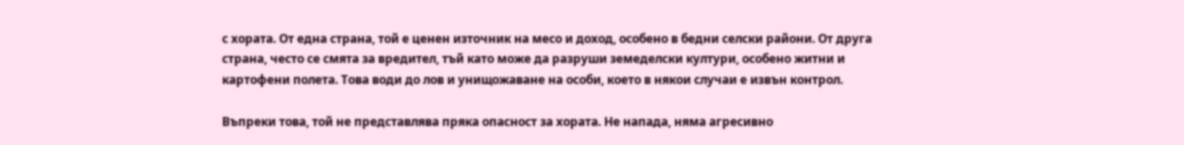с хората. От една страна, той е ценен източник на месо и доход, особено в бедни селски райони. От друга страна, често се смята за вредител, тъй като може да разруши земеделски култури, особено житни и картофени полета. Това води до лов и унищожаване на особи, което в някои случаи е извън контрол.

Въпреки това, той не представлява пряка опасност за хората. Не напада, няма агресивно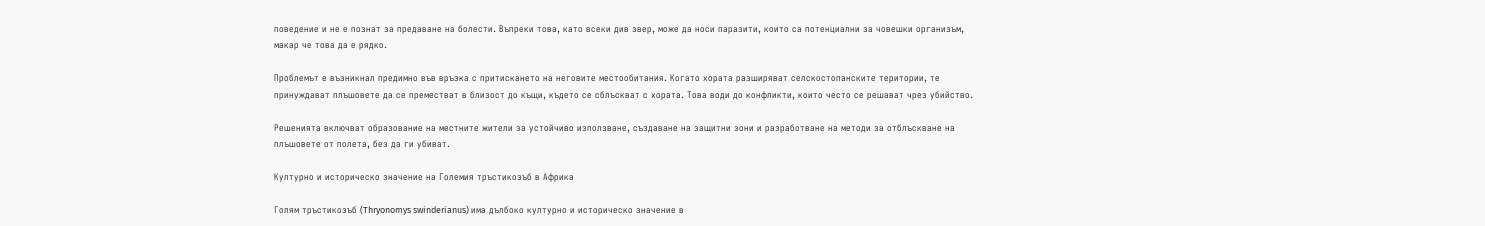поведение и не е познат за предаване на болести. Въпреки това, като всеки див звер, може да носи паразити, които са потенциални за човешки организъм, макар че това да е рядко.

Проблемът е възникнал предимно във връзка с притискането на неговите местообитания. Когато хората разширяват селскостопанските територии, те принуждават плъшовете да се преместват в близост до къщи, където се сблъскват с хората. Това води до конфликти, които често се решават чрез убийство.

Решенията включват образование на местните жители за устойчиво използване, създаване на защитни зони и разработване на методи за отблъскване на плъшовете от полета, без да ги убиват.

Културно и историческо значение на Големия тръстикозъб в Африка

Голям тръстикозъб (Thryonomys swinderianus) има дълбоко културно и историческо значение в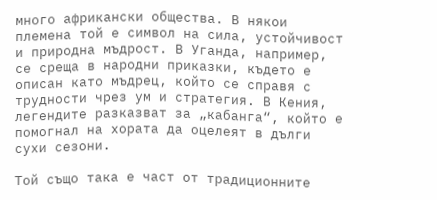много африкански общества. В някои племена той е символ на сила, устойчивост и природна мъдрост. В Уганда, например, се среща в народни приказки, където е описан като мъдрец, който се справя с трудности чрез ум и стратегия. В Кения, легендите разказват за „кабанга“, който е помогнал на хората да оцелеят в дълги сухи сезони.

Той също така е част от традиционните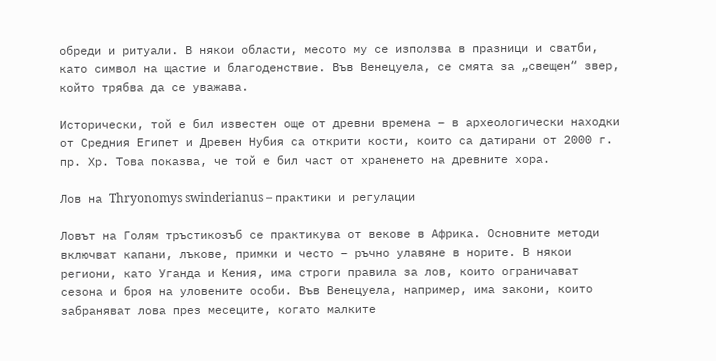обреди и ритуали. В някои области, месото му се използва в празници и сватби, като символ на щастие и благоденствие. Във Венецуела, се смята за „свещен“ звер, който трябва да се уважава.

Исторически, той е бил известен още от древни времена – в археологически находки от Средния Египет и Древен Нубия са открити кости, които са датирани от 2000 г. пр. Хр. Това показва, че той е бил част от храненето на древните хора.

Лов на Thryonomys swinderianus – практики и регулации

Ловът на Голям тръстикозъб се практикува от векове в Африка. Основните методи включват капани, лъкове, примки и често – ръчно улавяне в норите. В някои региони, като Уганда и Кения, има строги правила за лов, които ограничават сезона и броя на уловените особи. Във Венецуела, например, има закони, които забраняват лова през месеците, когато малките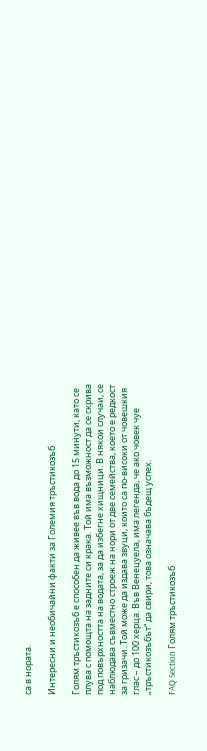са в нората.

Интересни и необичайни факти за Големия тръстикозъб

Голям тръстикозъб е способен да живее във вода до 15 минути, като се плува с помощта на задните си крака. Той има възможност да се скрива под повърхността на водата, за да избегне хищници. В някои случаи, се наблюдава съвместно строеж на нори от две семейства, което е редкост за гризачи. Той може да издава звуци, които са по-високи от човешкия глас – до 100 херца. Във Венецуела, има легенда, че ако човек чуе „тръстикозъбът“ да свири, това означава бъдещ успех.

FAQ Section Голям тръстикозъб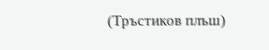(Тръстиков плъш)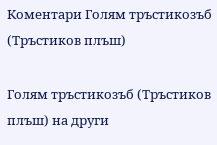Коментари Голям тръстикозъб (Тръстиков плъш)

Голям тръстикозъб (Тръстиков плъш) на други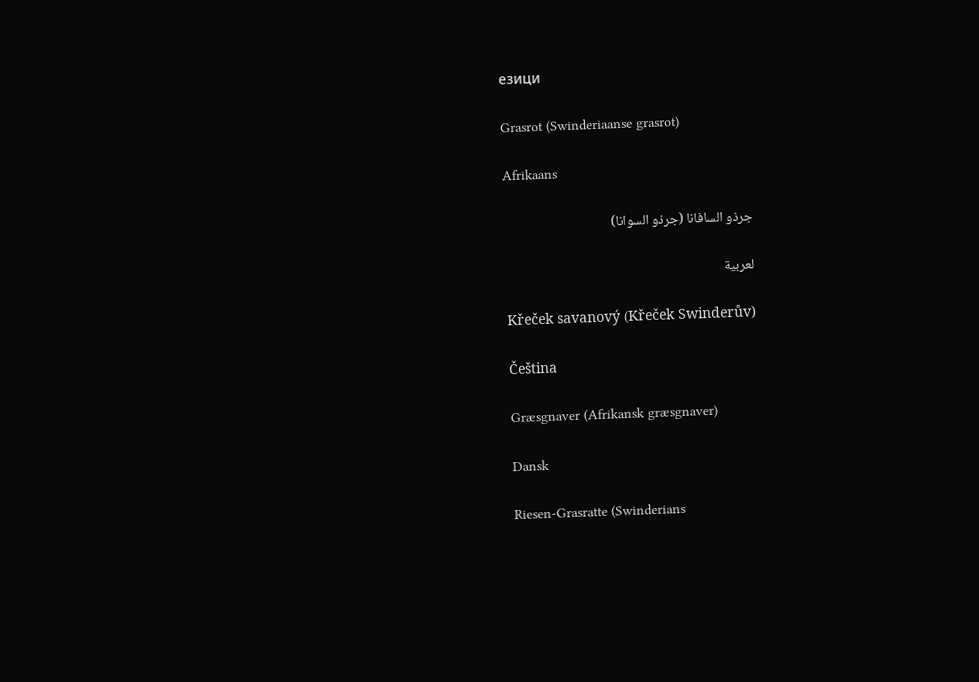езици

Grasrot (Swinderiaanse grasrot)

Afrikaans

جرذو السافانا (جرذو السوانا)

لعربية

Křeček savanový (Křeček Swinderův)

Čeština

Græsgnaver (Afrikansk græsgnaver)

Dansk

Riesen-Grasratte (Swinderians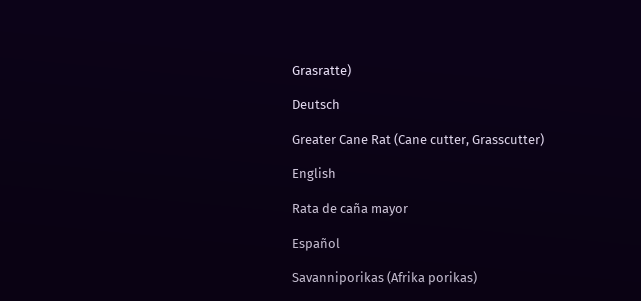Grasratte)

Deutsch

Greater Cane Rat (Cane cutter, Grasscutter)

English

Rata de caña mayor

Español

Savanniporikas (Afrika porikas)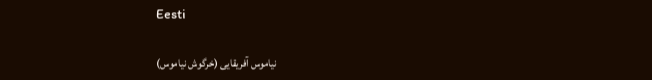Eesti

نیاموس آفریقایی (خرگوش نیاموس)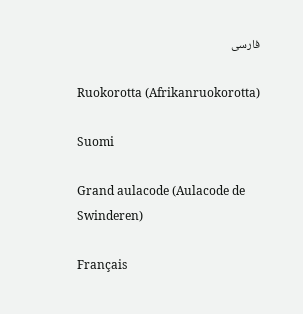فارسی

Ruokorotta (Afrikanruokorotta)

Suomi

Grand aulacode (Aulacode de Swinderen)

Français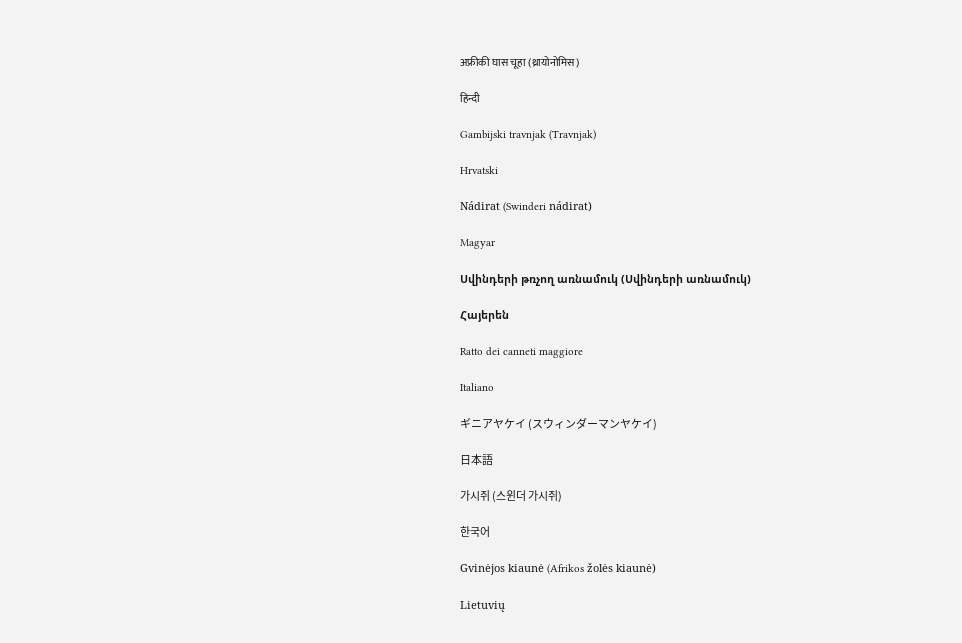अफ्रीकी घास चूहा (थ्रायोनोमिस)

हिन्दी

Gambijski travnjak (Travnjak)

Hrvatski

Nádirat (Swinderi nádirat)

Magyar

Սվինդերի թռչող առնամուկ (Սվինդերի առնամուկ)

Հայերեն

Ratto dei canneti maggiore

Italiano

ギニアヤケイ (スウィンダーマンヤケイ)

日本語

가시쥐 (스윈더 가시쥐)

한국어

Gvinėjos kiaunė (Afrikos žolės kiaunė)

Lietuvių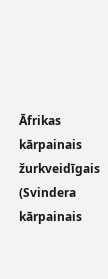Āfrikas kārpainais žurkveidīgais (Svindera kārpainais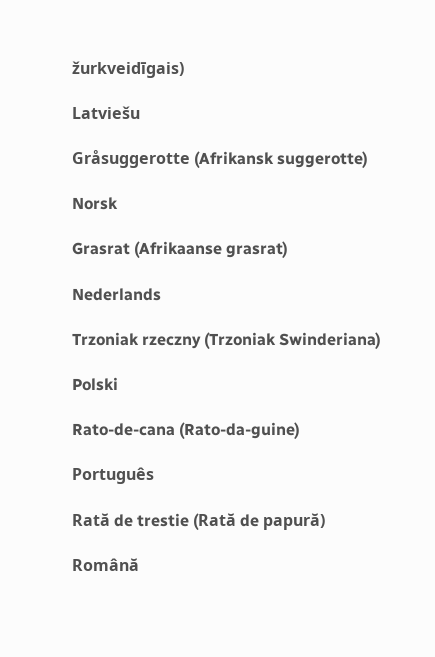žurkveidīgais)

Latviešu

Gråsuggerotte (Afrikansk suggerotte)

Norsk

Grasrat (Afrikaanse grasrat)

Nederlands

Trzoniak rzeczny (Trzoniak Swinderiana)

Polski

Rato-de-cana (Rato-da-guine)

Português

Rată de trestie (Rată de papură)

Română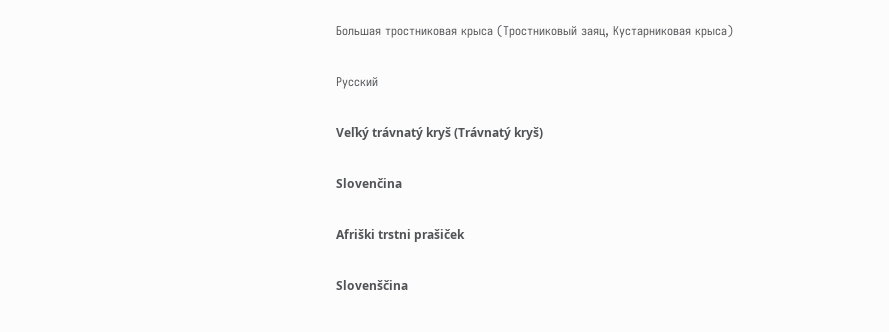Большая тростниковая крыса (Тростниковый заяц, Кустарниковая крыса)

Русский

Veľký trávnatý kryš (Trávnatý kryš)

Slovenčina

Afriški trstni prašiček

Slovenščina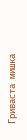Гриваста мишка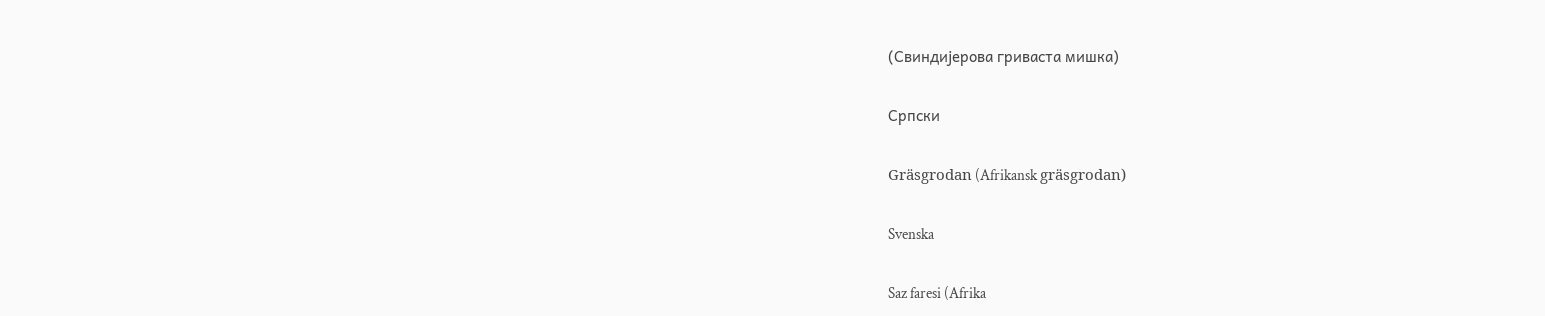(Свиндијерова гриваста мишка)

Српски

Gräsgrodan (Afrikansk gräsgrodan)

Svenska

Saz faresi (Afrika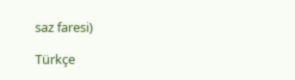saz faresi)

Türkçe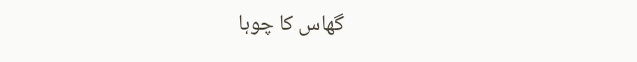گھاس کا چوہا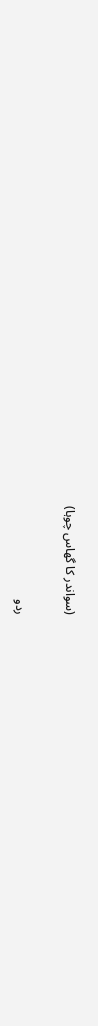(سواندر کا گھاس چوہا)

ردو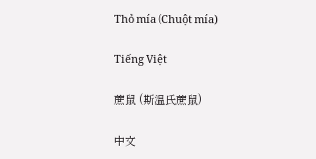Thỏ mía (Chuột mía)

Tiếng Việt

蔗鼠 (斯温氏蔗鼠)

中文